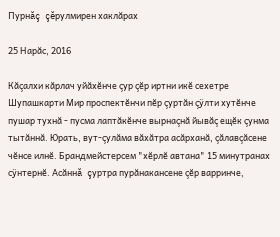Пурнăç çĕрулмирен хаклăрах

25 Нарăс, 2016

Кăçалхи кăрлач уйăхĕнче çур çĕр иртни икĕ сехетре Шупашкарти Мир проспектĕнчи пĕр çуртăн çÿлти хутĕнче пушар тухнă - пусма лаптăкĕнче вырнаçнă йывăç ещĕк çунма тытăннă. Юрать, вут-çулăма вăхăтра асăрханă, çăлавçăсене чĕнсе илнĕ. Брандмейстерсем "хĕрлĕ автана" 15 минутранах сÿнтернĕ. Асăннă çуртра пурăнакансене çĕр варринче,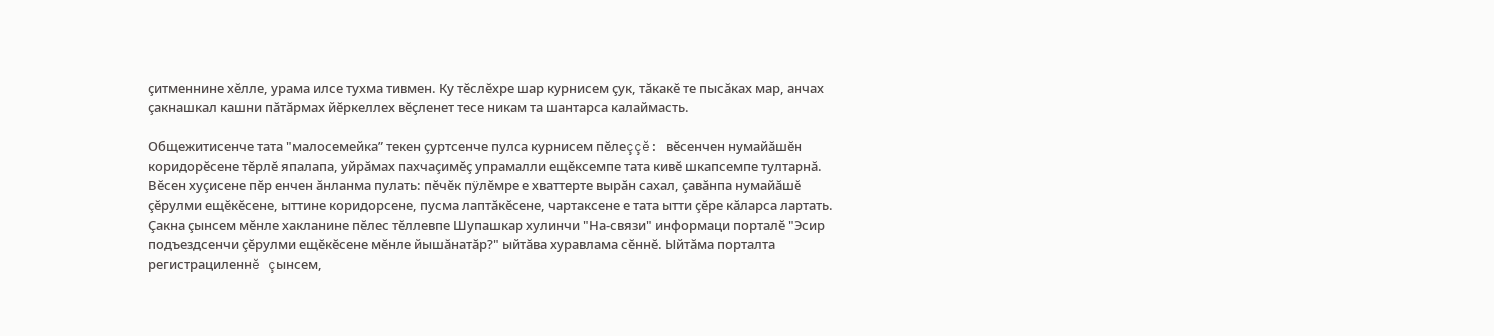çитменнине хĕлле, урама илсе тухма тивмен. Ку тĕслĕхре шар курнисем çук, тăкакĕ те пысăках мар, анчах çакнашкал кашни пăтăрмах йĕркеллех вĕçленет тесе никам та шантарса калаймасть.

Общежитисенче тата "малосемейка” текен çуртсенче пулса курнисем пĕлеççĕ: вĕсенчен нумайăшĕн коридорĕсене тĕрлĕ япалапа, уйрăмах пахчаçимĕç упрамалли ещĕксемпе тата кивĕ шкапсемпе тултарнă. Вĕсен хуçисене пĕр енчен ăнланма пулать: пĕчĕк пÿлĕмре е хваттерте вырăн сахал, çавăнпа нумайăшĕ çĕрулми ещĕкĕсене, ыттине коридорсене, пусма лаптăкĕсене, чартаксене е тата ытти çĕре кăларса лартать. Çакна çынсем мĕнле хакланине пĕлес тĕллевпе Шупашкар хулинчи "На-связи" информаци порталĕ "Эсир подъездсенчи çĕрулми ещĕкĕсене мĕнле йышăнатăр?" ыйтăва хуравлама сĕннĕ. Ыйтăма порталта регистрациленнĕ çынсем,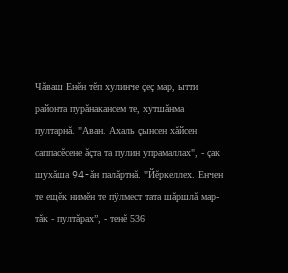Чăваш Енĕн тĕп хулинче çеç мар, ытти районта пурăнакансем те, хутшăнма пултарнă. "Аван. Ахаль çынсен хăйсен саппасĕсене ăçта та пулин упрамаллах", - çак шухăша 94-ăн палăртнă. "Йĕркеллех. Енчен те ещĕк нимĕн те пÿлмест тата шăршлă мар-тăк - пултăрах”, - тенĕ 536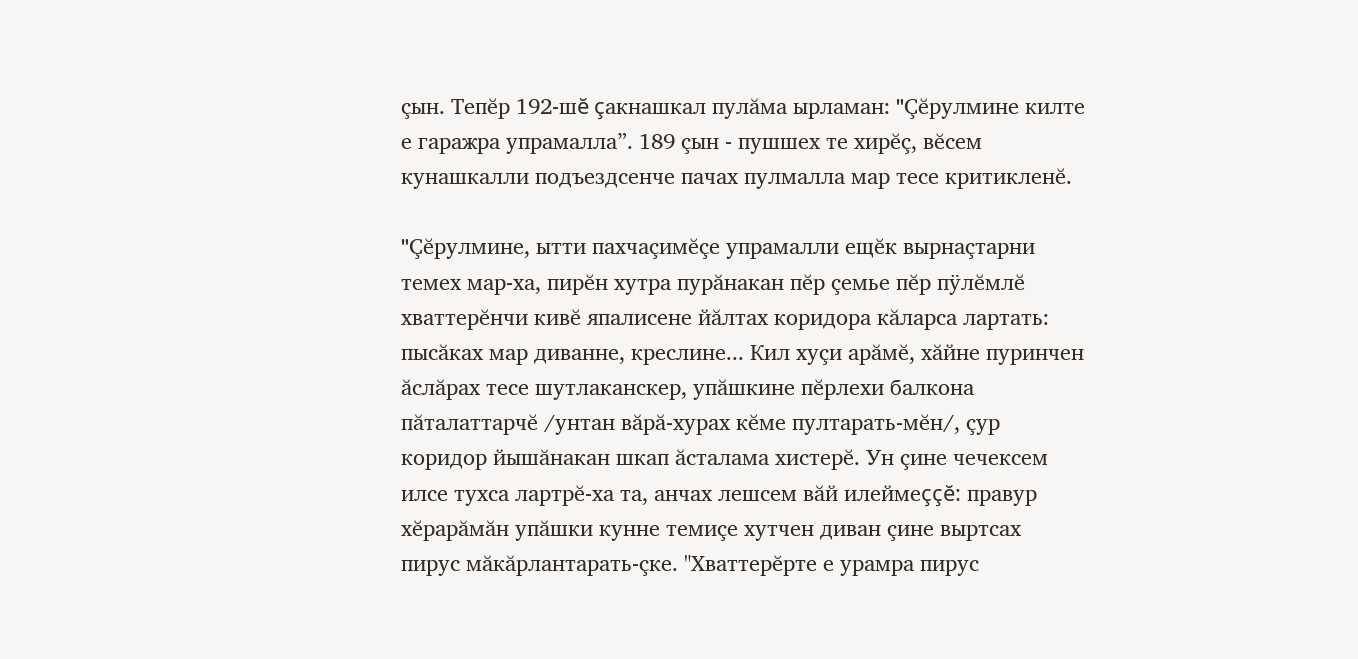çын. Тепĕр 192-шĕ çакнашкал пулăма ырламан: "Çĕрулмине килте е гаражра упрамалла”. 189 çын - пушшех те хирĕç, вĕсем кунашкалли подъездсенче пачах пулмалла мар тесе критикленĕ.

"Çĕрулмине, ытти пахчаçимĕçе упрамалли ещĕк вырнаçтарни темех мар-ха, пирĕн хутра пурăнакан пĕр çемье пĕр пÿлĕмлĕ хваттерĕнчи кивĕ япалисене йăлтах коридора кăларса лартать: пысăках мар диванне, креслине... Кил хуçи арăмĕ, хăйне пуринчен ăслăрах тесе шутлаканскер, упăшкине пĕрлехи балкона пăталаттарчĕ /унтан вăрă-хурах кĕме пултарать-мĕн/, çур коридор йышăнакан шкап ăсталама хистерĕ. Ун çине чечексем илсе тухса лартрĕ-ха та, анчах лешсем вăй илеймеççĕ: правур хĕрарăмăн упăшки кунне темиçе хутчен диван çине выртсах пирус мăкăрлантарать-çке. "Хваттерĕрте е урамра пирус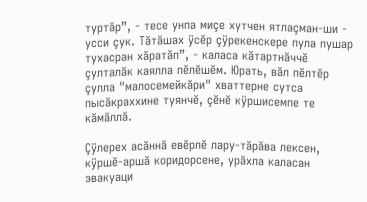туртăр”, - тесе унпа миçе хутчен ятлаçман-ши - усси çук. Тăтăшах ÿсĕр çÿрекенскере пула пушар тухасран хăратăп”, - каласа кăтартнăччĕ çулталăк каялла пĕлĕшĕм. Юрать, вăл пĕлтĕр çулла "малосемейкăри" хваттерне сутса пысăкраххине туянчĕ, çĕнĕ кÿршисемпе те кăмăллă.

Çÿлерех асăннă евĕрлĕ лару-тăрăва лексен, кÿршĕ-аршă коридорсене, урăхла каласан эвакуаци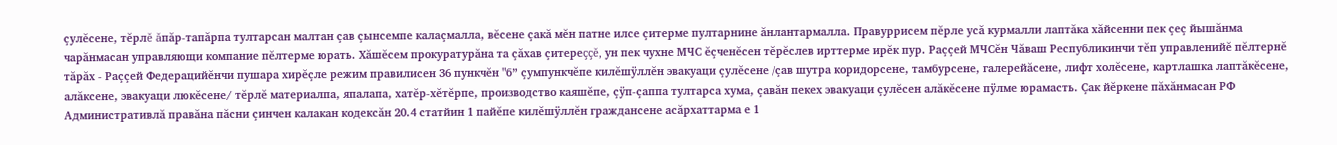çулĕсене, тĕрлĕ ăпăр-тапăрпа тултарсан малтан çав çынсемпе калаçмалла, вĕсене çакă мĕн патне илсе çитерме пултарнине ăнлантармалла. Правуррисем пĕрле усă курмалли лаптăка хăйсенни пек çеç йышăнма чарăнмасан управляющи компание пĕлтерме юрать. Хăшĕсем прокуратурăна та çăхав çитереççĕ, ун пек чухне МЧС ĕçченĕсен тĕрĕслев ирттерме ирĕк пур. Раççей МЧСĕн Чăваш Республикинчи тĕп управленийĕ пĕлтернĕ тăрăх - Раççей Федерацийĕнчи пушара хирĕçле режим правилисен 36 пункчĕн "б” çумпункчĕпе килĕшÿллĕн эвакуаци çулĕсене /çав шутра коридорсене, тамбурсене, галерейăсене, лифт холĕсене, картлашка лаптăкĕсене, алăксене, эвакуаци люкĕсене/ тĕрлĕ материалпа, япалапа, хатĕр-хĕтĕрпе, производство каяшĕпе, çÿп-çаппа тултарса хума, çавăн пекех эвакуаци çулĕсен алăкĕсене пÿлме юрамасть. Çак йĕркене пăхăнмасан РФ Административлă правăна пăсни çинчен калакан кодексăн 20.4 статйин 1 пайĕпе килĕшÿллĕн граждансене асăрхаттарма е 1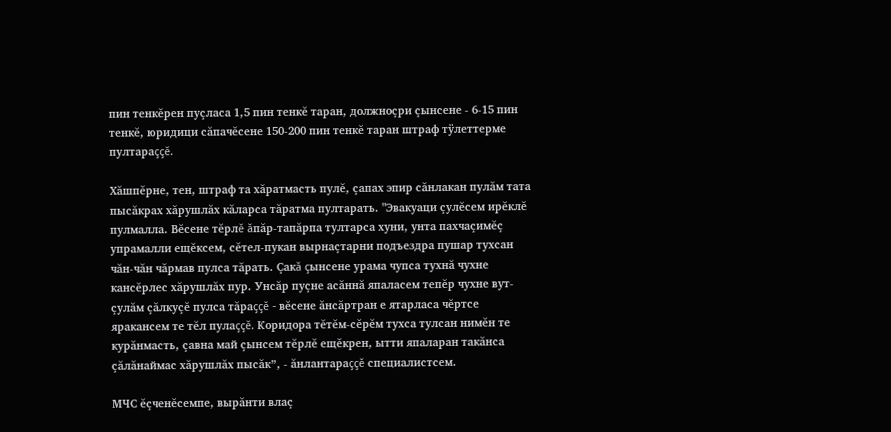пин тенкĕрен пуçласа 1,5 пин тенкĕ таран, должноçри çынсене - 6-15 пин тенкĕ, юридици сăпачĕсене 150-200 пин тенкĕ таран штраф тÿлеттерме пултараççĕ.

Хăшпĕрне, тен, штраф та хăратмасть пулĕ, çапах эпир сăнлакан пулăм тата пысăкрах хăрушлăх кăларса тăратма пултарать. "Эвакуаци çулĕсем ирĕклĕ пулмалла. Вĕсене тĕрлĕ ăпăр-тапăрпа тултарса хуни, унта пахчаçимĕç упрамалли ещĕксем, сĕтел-пукан вырнаçтарни подъездра пушар тухсан чăн-чăн чăрмав пулса тăрать. Çакă çынсене урама чупса тухнă чухне кансĕрлес хăрушлăх пур. Унсăр пуçне асăннă япаласем тепĕр чухне вут-çулăм çăлкуçĕ пулса тăраççĕ - вĕсене ăнсăртран е ятарласа чĕртсе яракансем те тĕл пулаççĕ. Коридора тĕтĕм-сĕрĕм тухса тулсан нимĕн те курăнмасть, çавна май çынсем тĕрлĕ ещĕкрен, ытти япаларан такăнса çăлăнаймас хăрушлăх пысăк”, - ăнлантараççĕ специалистсем.

МЧС ĕçченĕсемпе, вырăнти влаç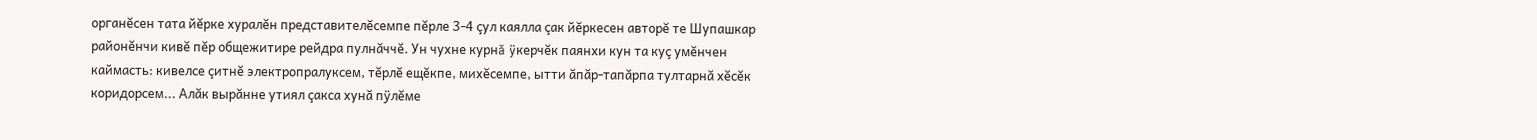органĕсен тата йĕрке хуралĕн представителĕсемпе пĕрле 3-4 çул каялла çак йĕркесен авторĕ те Шупашкар районĕнчи кивĕ пĕр общежитире рейдра пулнăччĕ. Ун чухне курнă ÿкерчĕк паянхи кун та куç умĕнчен каймасть: кивелсе çитнĕ электропралуксем, тĕрлĕ ещĕкпе, михĕсемпе, ытти ăпăр-тапăрпа тултарнă хĕсĕк коридорсем... Алăк вырăнне утиял çакса хунă пÿлĕме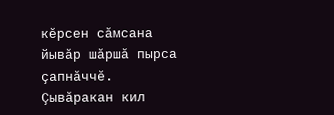кĕрсен сăмсана йывăр шăршă пырса çапнăччĕ. Çывăракан кил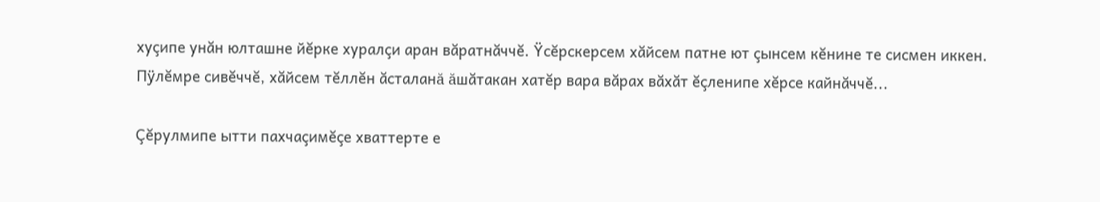хуçипе унăн юлташне йĕрке хуралçи аран вăратнăччĕ. Ÿсĕрскерсем хăйсем патне ют çынсем кĕнине те сисмен иккен. Пÿлĕмре сивĕччĕ, хăйсем тĕллĕн ăсталанă ăшăтакан хатĕр вара вăрах вăхăт ĕçленипе хĕрсе кайнăччĕ...

Çĕрулмипе ытти пахчаçимĕçе хваттерте е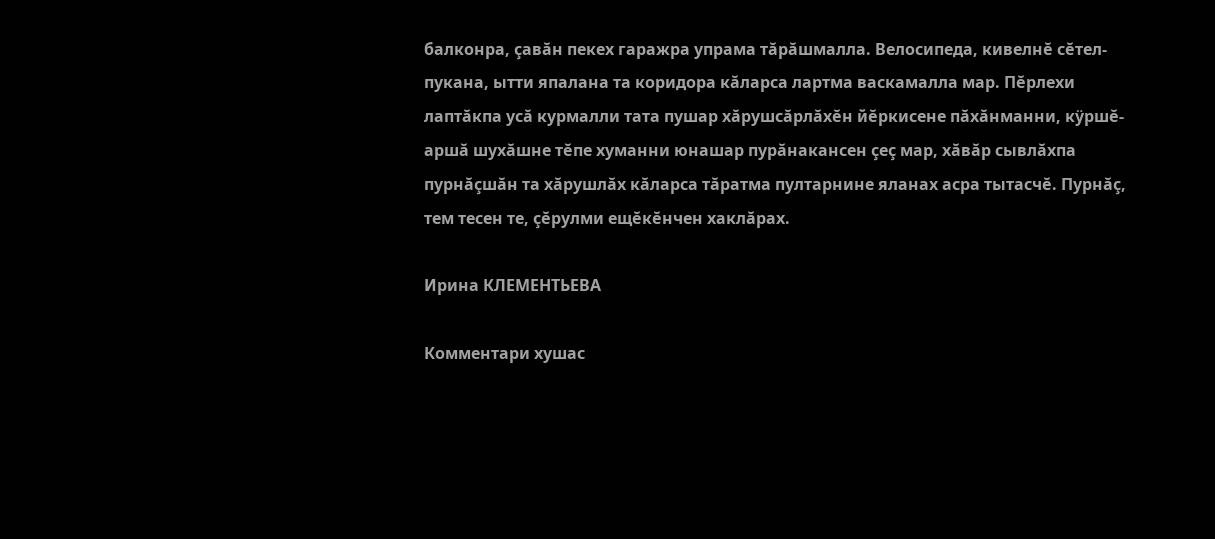балконра, çавăн пекех гаражра упрама тăрăшмалла. Велосипеда, кивелнĕ сĕтел-пукана, ытти япалана та коридора кăларса лартма васкамалла мар. Пĕрлехи лаптăкпа усă курмалли тата пушар хăрушсăрлăхĕн йĕркисене пăхăнманни, кÿршĕ-аршă шухăшне тĕпе хуманни юнашар пурăнакансен çеç мар, хăвăр сывлăхпа пурнăçшăн та хăрушлăх кăларса тăратма пултарнине яланах асра тытасчĕ. Пурнăç, тем тесен те, çĕрулми ещĕкĕнчен хаклăрах.

Ирина КЛЕМЕНТЬЕВА

Комментари хушас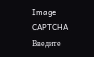Image CAPTCHA
Введите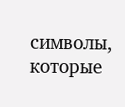символы, которые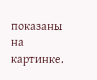показаны на картинке.